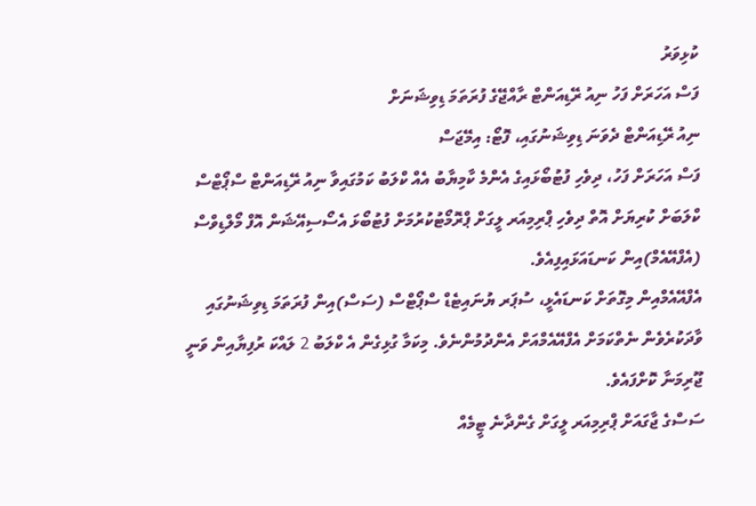ކުޅިވަރު
ފަސް އަހަރަށް ފަހު ނިއު ރޭޑިއަންޓް ރާއްޖޭގެ ފުރަތަމަ ޑިވިޝަނަށް
ނިއު ރޭޑިއަންޓް ދެވަނަ ޑިވިޝަނުގައި، ފޮޓޯ: އިމޭޖަސް
ފަސް އަހަރަށް ފަހު، ދިވެހި ފުޓުބޯޅައިގެ އެންމެ ކާމިޔާބު އެއް ކްލަބު ކަމުގައިވާ ނިއު ރޭޑިއަންޓް ސްޕޯޓްސް ކްލަބަށް ކުރިޔަށް އޮތް ދިވެހި ޕްރިމިއަރ ލީގަށް ޕްރޮމޯޓުކުރުމަށް ފުޓުބޯޅަ އެސޯސިއޭޝަން އޮފް މޯލްޑިވްސް (އެފްއޭއެމް)އިން ކަނޑައަޅައިފިއެވެ.
އެފްއޭއެމްއިން މިގޮތަށް ކަނޑައެޅީ، ސުޕަރ ޔުނައިޓެޑް ސްޕޯޓްސް (ސަސް)އިން ފުރަތަމަ ޑިވިޝަނުގައި ވާދަކުރެވެން ނެތްކަމަށް އެފްއޭއެމްއަށް އެންދުމުންނެވެ. މިކަމާ ގުޅިގެން އެ ކްލަބު 2 ލައްކަ ރުފިޔާއިން ވަނީ ޖޫރިމަނާ ކޮށްފައެވެ.
ސަސްގެ ޖާގައަށް ޕްރިމިއަރ ލީގަށް ގެންދާނެ ޓީމެއް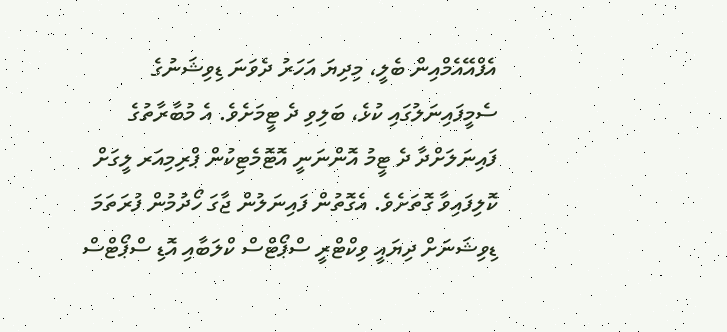އެފްއޭއެމްއިން ބެލީ، މިދިޔަ އަހަރު ދެވަނަ ޑިވިޝަނުގެ ސެމީފައިނަލުގައި ކުޅެ، ބަލިވި ދެ ޓީމަށެވެ. އެ މުބާރާތުގެ ފައިނަލަށްދާ ދެ ޓީމު އޮންނަނީ އޮޓޮމެޓިކުން ޕްރިމިއަރ ލީގަށް ކޮލިފައިވާ ގޮތަށެވެ. އެގޮތުން ފައިނަލުން ޖާގަ ހޯދުމުން ފުރަތަމަ ޑިވިޝަނަށް ދިޔައީ ވިކްޓްރީ ސްޕޯޓްސް ކްލަބާއި އޮޑި ސްޕޯޓްސް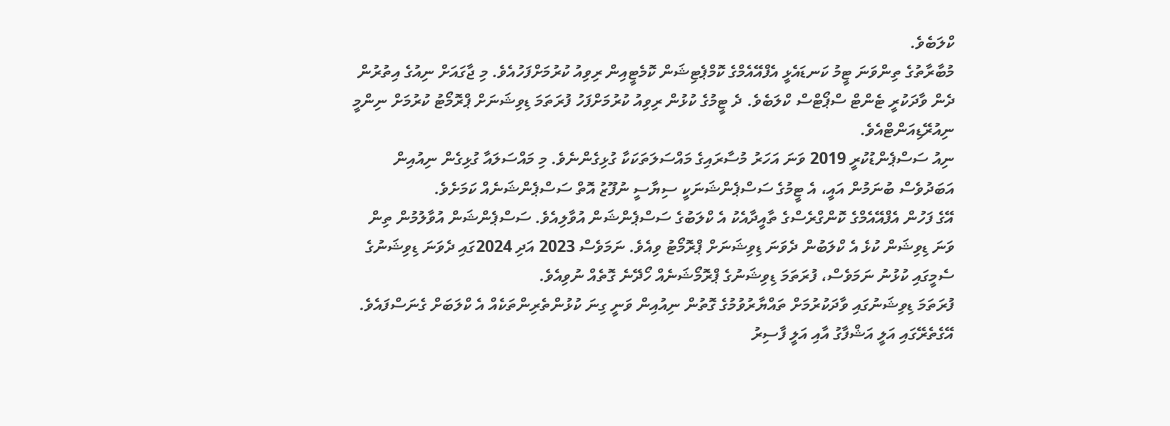ކްލަބެވެ.
މުބާރާތުގެ ތިންވަނަ ޓީމު ކަނޑައެޅީ އެފްއޭއެމްގެ ކޮމްޕެޓިޝަން ކޮމެޓީއިން ރިވިއު ކުރުމަށްފަހުއެވެ. މި ޖާގައަށް ނިއުގެ އިތުރުން ދެން ވާދަކުރީ ޓެންޓް ސްޕޯޓްސް ކްލަބެވެ. ދެ ޓީމުގެ ކުޅުން ރިވިއު ކުރުމަށްފަހު ފުރަތަމަ ޑިވިޝަނަށް ޕްރޮމޯޓު ކުރުމަށް ނިންމީ ނިއުރޭޑިއަންޓްއެވެ.
ނިއު ސަސްޕެންޑުކުރީ 2019 ވަނަ އަހަރު މުސާރައިގެ މައްސަލަތަކަކާ ގުޅިގެންނެވެ. މި މައްސަލައާ ގުޅިގެން ނިއުއިން އަބަދުވެސް ބުނަމުން އައީ، އެ ޓީމުގެ ސަސްޕެންޝަނަކީ ސިޔާސީ ނުފޫޒު އޮތް ސަސްޕެންޝަނެއް ކަމަށެވެ.
އޭގެ ފަހުން އެފްއޭއެމްގެ ކޮންގްރެސްގެ ތާއީދާއެކު އެ ކްލަބުގެ ސަސްޕެންޝަން އުވާލިއެވެ. ސަސްޕެންޝަން އުވާލުމުން ތިން ވަނަ ޑިވިޝަން ކުޅެ އެ ކްލަބުން ދެވަނަ ޑިވިޝަނަށް ޕްރޮމޯޓު ވިއެވެ. ނަމަވެސް 2023 އަދި 2024ގައި ދެވަނަ ޑިވިޝަނުގެ ސެމީގައި ކުޅުނު ނަމަވެސް، ފުރަތަމަ ޑިވިޝަނުގެ ޕްރޮމޯޝަނެއް ހޯދޭނެ ގޮތެއް ނުވިއެވެ.
ފުރަތަމަ ޑިވިޝަނުގައި ވާދަކުރުމަށް ތައްޔާރުވުމުގެ ގޮތުން ނިއުއިން ވަނީ ގިނަ ކުޅުންތެރިންތަކެއް އެ ކްލަބަށް ގެނަސްފައެވެ. އޭގެތެރޭގައި އަލީ އަޝްފާގު އާއި އަލީ ފާސިރު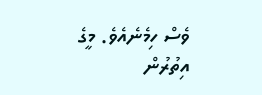ވެސް ހިމެނެއެވެ. މީގެ އިތުރުން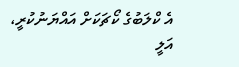އެ ކްލަބުގެ ކޯޗަކަށް އައްޔަނުކުރީ، އަލީ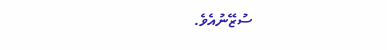ސުޒޭނުއެވެ.